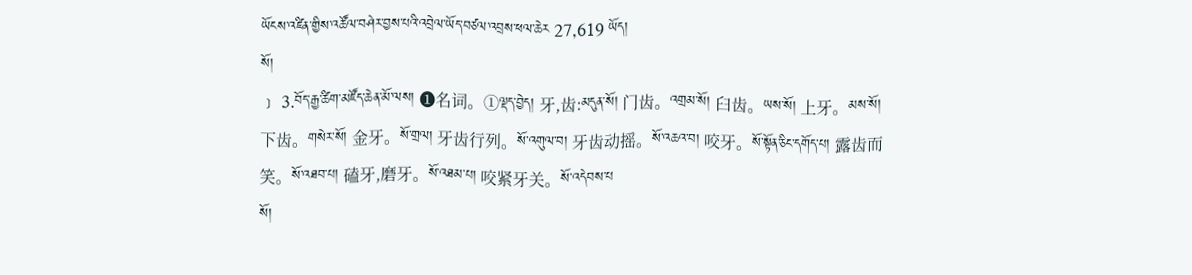ཡོངས་འཛིན་གྱིས་འཚོལ་བཤེར་བྱས་པའི་འབྲེལ་ཡོད་བཙལ་འབྲས་ཕལ་ཆེར 27,619 ཡོད།
སོ།
﹞ 3.བོད་རྒྱ་ཚིག་མཛོད་ཆེན་མོ་ལས། ❶名词。①ལྡད་བྱེད། 牙,齿:མདུན་སོ། 门齿。འགྲམ་སོ། 臼齿。ཡས་སོ། 上牙。མས་སོ། 下齿。གསེར་སོ། 金牙。སོ་གྲལ། 牙齿行列。སོ་འགུལ་བ། 牙齿动摇。སོ་འཆའ་བ། 咬牙。སོ་སྟོན་ཅིང་དགོད་པ། 露齿而笑。སོ་འཐབ་པ། 磕牙,磨牙。སོ་འཐམ་པ། 咬紧牙关。སོ་འདེབས་པ
སོ།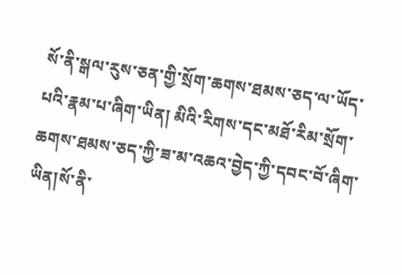སོ་ནི་སྒལ་རུས་ཅན་གྱི་སྲོག་ཆགས་ཐམས་ཅད་ལ་ཡོད་པའི་རྣམ་པ་ཞིག་ཡིན། མིའི་རིགས་དང་མཐོ་རིམ་སྲོག་ཆགས་ཐམས་ཅད་ཀྱི་ཟ་མ་འཆའ་བྱེད་ཀྱི་དབང་བོ་ཞིག་ཡིན།སོ་ནི་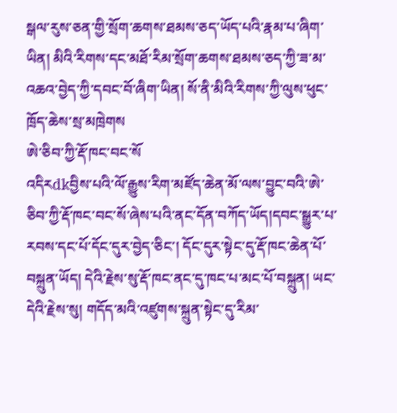སྒལ་རུས་ཅན་གྱི་སྲོག་ཆགས་ཐམས་ཅད་ཡོད་པའི་རྣམ་པ་ཞིག་ཡིན། མིའི་རིགས་དང་མཐོ་རིམ་སྲོག་ཆགས་ཐམས་ཅད་ཀྱི་ཟ་མ་འཆའ་བྱེད་ཀྱི་དབང་བོ་ཞིག་ཡིན། སོ་ནི་མིའི་རིགས་ཀྱི་ལུས་ཕུང་ཁྲོད་ཆེས་སྲ་མཁྲེགས
ཨེ་ཅིབ་ཀྱི་རྡོ་ཁང་བང་སོ
འདིརdkབྱིས་པའི་ལོ་རྒྱུས་རིག་མཛོད་ཆེན་མོ་ལས་བྱུང་བའི་ཨེ་ཅིབ་ཀྱི་རྡོ་ཁང་བང་སོ་ཞེས་པའི་ནང་དོན་བཀོད་ཡོད།དབང་སྒྱུར་པ་རབས་དང་པོ་དོང་དུར་བྱེད་ཅིང་། དོང་དུར་སྟེང་དུ་རྡོ་ཁང་ཆེན་པོ་བསྐྲུན་ཡོད། དེའི་རྗེས་སུ་རྡོ་ཁང་ནང་དུ་ཁང་པ་མང་པོ་བསྐྲུན། ཡང་དེའི་རྗེས་སུ། གདོད་མའི་འཛུགས་སྐྲུན་སྟེང་དུ་རིམ་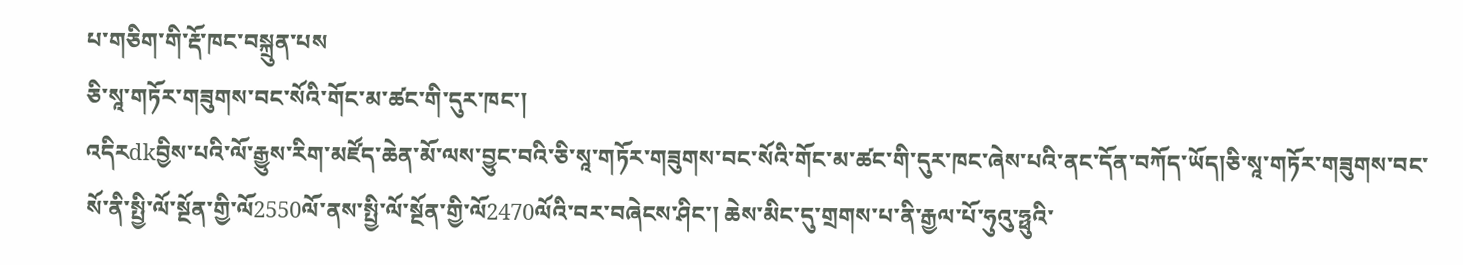པ་གཅིག་གི་རྡོ་ཁང་བསྐྲུན་པས
ཅི་སཱ་གཏོར་གཟུགས་བང་སོའི་གོང་མ་ཚང་གི་དུར་ཁང་།
འདིརdkབྱིས་པའི་ལོ་རྒྱུས་རིག་མཛོད་ཆེན་མོ་ལས་བྱུང་བའི་ཅི་སཱ་གཏོར་གཟུགས་བང་སོའི་གོང་མ་ཚང་གི་དུར་ཁང་ཞེས་པའི་ནང་དོན་བཀོད་ཡོད།ཅི་སཱ་གཏོར་གཟུགས་བང་སོ་ནི་སྤྱི་ལོ་སྔོན་གྱི་ལོ2550ལོ་ནས་སྤྱི་ལོ་སྔོན་གྱི་ལོ2470ལོའི་བར་བཞེངས་ཤིང་། ཆེས་མིང་དུ་གྲགས་པ་ནི་རྒྱལ་པོ་ཧུའུ་ཧྥུའི་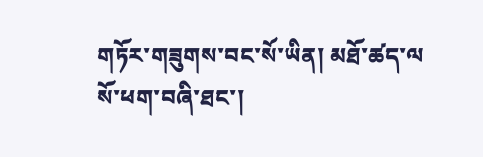གཏོར་གཟུགས་བང་སོ་ཡིན། མཐོ་ཚད་ལ
སོ་ཕག་བཞི་ཐང་།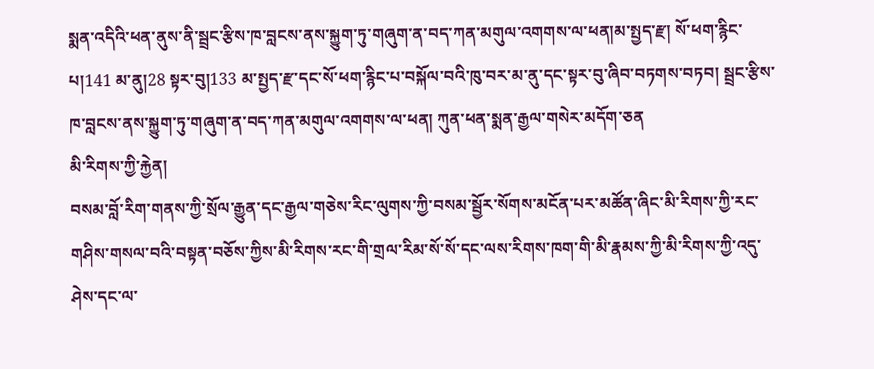སྨན་འདིའི་ཕན་ནུས་ནི་སྦྲང་རྩིས་ཁ་བླངས་ནས་སྐྱུག་ཏུ་གཞུག་ན་བད་ཀན་མགུལ་འགགས་ལ་ཕན།མ་སྤྱད་རྫ། སོ་ཕག་རྙིང་པ།141 མ་ནུ།28 སྟར་བུ།133 མ་སྤྱད་རྫ་དང་སོ་ཕག་རྙིང་པ་བསྐོལ་བའི་ཁུ་བར་མ་ནུ་དང་སྟར་བུ་ཞིབ་བཏགས་བཏབ། སྦྲང་རྩིས་ཁ་བླངས་ནས་སྐྱུག་ཏུ་གཞུག་ན་བད་ཀན་མགུལ་འགགས་ལ་ཕན། ཀུན་ཕན་སྨན་རྒྱལ་གསེར་མདོག་ཅན
མི་རིགས་ཀྱི་རྐྱེན།
བསམ་བློ་རིག་གནས་ཀྱི་སྲོལ་རྒྱུན་དང་རྒྱལ་གཅེས་རིང་ལུགས་ཀྱི་བསམ་སྦྱོར་སོགས་མངོན་པར་མཚོན་ཞིང་མི་རིགས་ཀྱི་རང་གཤིས་གསལ་བའི་བསྟན་བཅོས་ཀྱིས་མི་རིགས་རང་གི་གྲལ་རིམ་སོ་སོ་དང་ལས་རིགས་ཁག་གི་མི་རྣམས་ཀྱི་མི་རིགས་ཀྱི་འདུ་ཤེས་དང་ལ་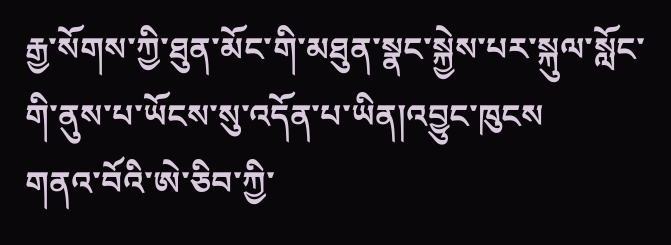རྒྱ་སོགས་ཀྱི་ཐུན་མོང་གི་མཐུན་སྣང་སྐྱེས་པར་སྐུལ་སློང་གི་ནུས་པ་ཡོངས་སུ་འདོན་པ་ཡིན།འབྱུང་ཁུངས
གནའ་བོའི་ཨེ་ཅིབ་ཀྱི་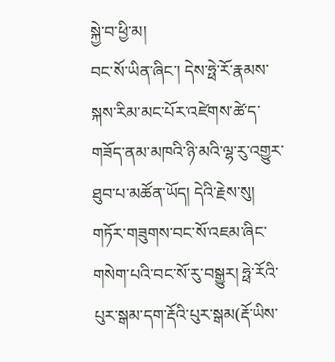སྐྱེ་བ་ཕྱི་མ།
བང་སོ་ཡིན་ཞིང་། དེས་ཧྥེ་རོ་རྣམས་སྐས་རིམ་མང་པོར་འཛེགས་ཚེ་ད་གཟོད་ནམ་མཁའི་ཉི་མའི་ལྷ་རུ་འགྱུར་ཐུབ་པ་མཚོན་ཡོད། དེའི་རྗེས་སུ། གཏོར་གཟུགས་བང་སོ་འཇམ་ཞིང་གསེག་པའི་བང་སོ་རུ་བསྒྱུར། ཧྥེ་རོའི་པུར་སྒམ་དག་རྡོའི་པུར་སྒམ(རྡོ་ཡིས་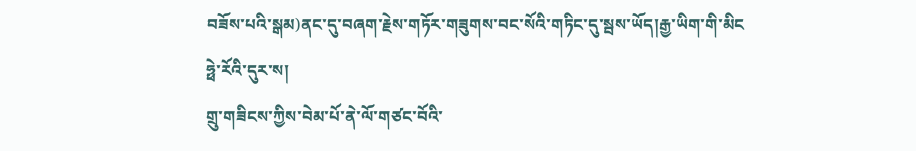བཟོས་པའི་སྒམ)ནང་དུ་བཞག་རྗེས་གཏོར་གཟུགས་བང་སོའི་གཏིང་དུ་སྦས་ཡོད།རྒྱ་ཡིག་གི་མིང
ཧྥེ་རོའི་དུར་ས།
གྲུ་གཟིངས་ཀྱིས་བེམ་པོ་ནེ་ལོ་གཙང་བོའི་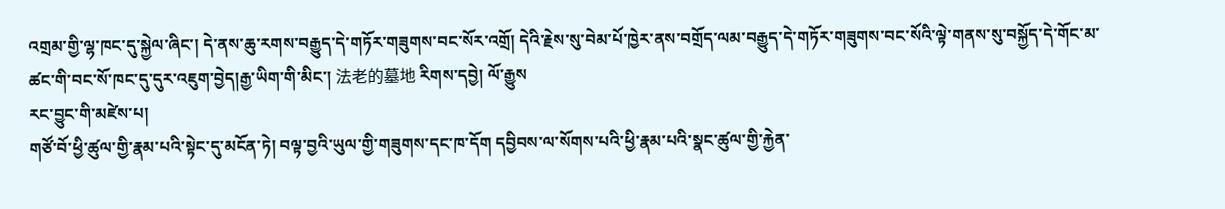འགྲམ་གྱི་ལྷ་ཁང་དུ་སྐྱེལ་ཞིང་། དེ་ནས་ཆུ་རགས་བརྒྱུད་དེ་གཏོར་གཟུགས་བང་སོར་འགྲོ། དེའི་རྗེས་སུ་བེམ་པོ་ཁྱེར་ནས་བགྲོད་ལམ་བརྒྱུད་དེ་གཏོར་གཟུགས་བང་སོའི་ལྟེ་གནས་སུ་བསྐྱོད་དེ་གོང་མ་ཚང་གི་བང་སོ་ཁང་དུ་དུར་འཇུག་བྱེད།རྒྱ་ཡིག་གི་མིང་། 法老的墓地 རིགས་དབྱེ། ལོ་རྒྱུས
རང་བྱུང་གི་མཛེས་པ།
གཙོ་བོ་ཕྱི་ཚུལ་གྱི་རྣམ་པའི་སྟེང་དུ་མངོན་ཏེ། བལྟ་བྱའི་ཡུལ་གྱི་གཟུགས་དང་ཁ་དོག དབྱིབས་ལ་སོགས་པའི་ཕྱི་རྣམ་པའི་སྣང་ཚུལ་གྱི་རྐྱེན་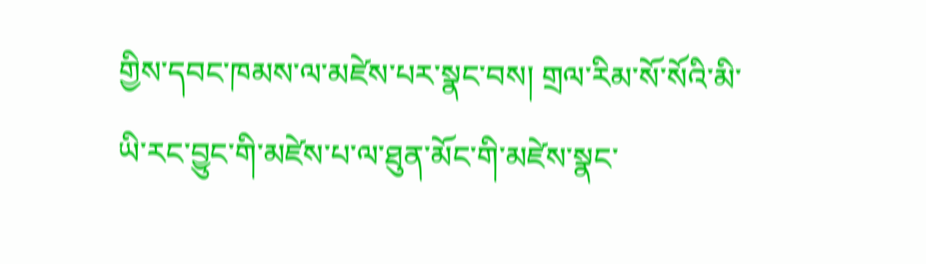གྱིས་དབང་ཁམས་ལ་མཛེས་པར་སྣང་བས། གྲལ་རིམ་སོ་སོའི་མི་ཡི་རང་བྱུང་གི་མཛེས་པ་ལ་ཐུན་མོང་གི་མཛེས་སྣང་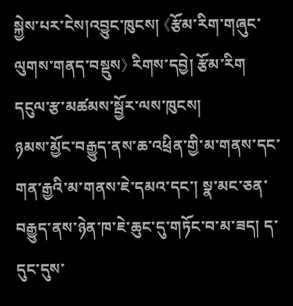སྐྱེས་པར་ངེས།འབྱུང་ཁུངས། 《རྩོམ་རིག་གཞུང་ལུགས་གནད་བསྡུས》 རིགས་དབྱེ། རྩོམ་རིག
དངུལ་རྩ་མཚམས་སྦྱོར་ལས་ཁུངས།
ཉམས་མྱོང་བརྒྱུད་ནས་ཆ་འཕྲིན་གྱི་མ་གནས་དང་གན་རྒྱའི་མ་གནས་ཇེ་དམའ་དང་། སྣ་མང་ཅན་བརྒྱུད་ནས་ཉེན་ཁ་ཇེ་ཆུང་དུ་གཏོང་བ་མ་ཟད། ད་དུང་དུས་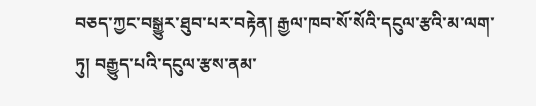བཅད་ཀྱང་བསྒྱུར་ཐུབ་པར་བརྟེན། རྒྱལ་ཁབ་སོ་སོའི་དངུལ་རྩའི་མ་ལག་ཏུ། བརྒྱུད་པའི་དངུལ་རྩས་ནམ་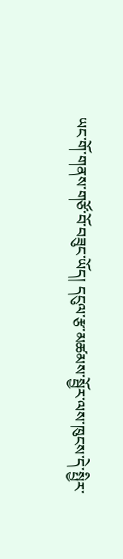ཡང་གོ་གནས་གཙོ་བོ་བཟུང་ཡོད། དངུལ་རྩ་མཚམས་སྦྱོར་ལས་ཁུངས་དེ་སྤྱིར་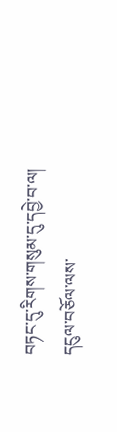བཏང་དུ་རིགས་གསུམ་དུ་དབྱེ་བ་ལ། དངུལ་བཅོལ་ལས་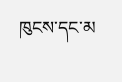ཁུངས་དང་མ